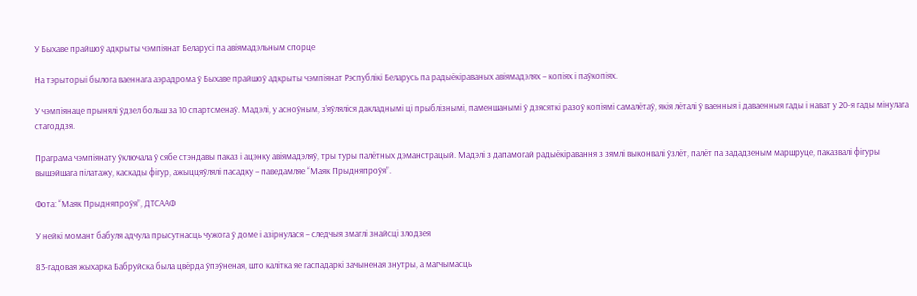У Быхаве прайшоў адкрыты чэмпіянат Беларусі па авіямадэльным спорце

На тэрыторыі былога ваеннага аэрадрома ў Быхаве прайшоў адкрыты чэмпіянат Рэспублікі Беларусь па радыёкіраваных авіямадэлях – копіях і паўкопіях.

У чэмпіянаце прынялі ўдзел больш за 10 спартсменаў. Мадэлі, у асноўным, з’яўляліся дакладнымі ці прыблізнымі, паменшанымі ў дзясяткі разоў копіямі самалётаў, якія лёталі ў ваенныя і даваенныя гады і нават у 20-я гады мінулага стагоддзя.

Праграма чэмпіянату ўключала ў сябе стэндавы паказ і ацэнку авіямадэляў, тры туры палётных дэманстрацый. Мадэлі з дапамогай радыёкіравання з зямлі выконвалі ўзлёт, палёт па зададзеным маршруце, паказвалі фігуры вышэйшага пілатажу, каскады фігур, ажыццяўлялі пасадку – паведамляе “Маяк Прыдняпроўя”.

Фота: “Маяк Прыдняпроўя”, ДТСААФ

У нейкі момант бабуля адчула прысутнасць чужога ў доме і азірнулася – следчыя змаглі знайсці злодзея

83-гадовая жыхарка Бабруйска была цвёрда ўпэўненая, што калітка яе гаспадаркі зачыненая знутры, а магчымасць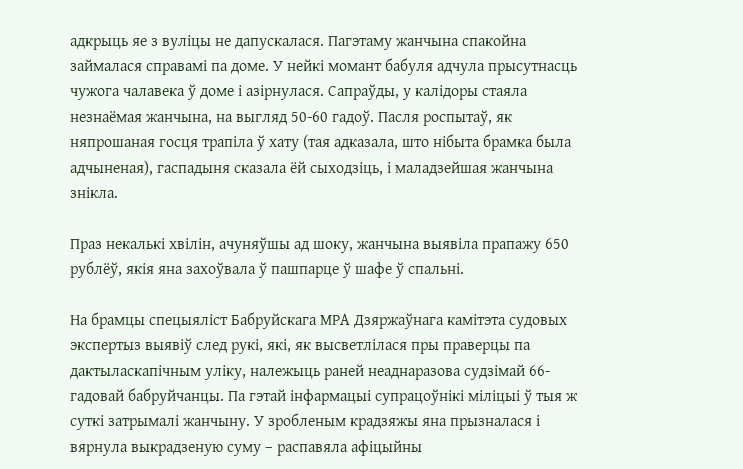адкрыць яе з вуліцы не дапускалася. Пагэтаму жанчына спакойна займалася справамі па доме. У нейкі момант бабуля адчула прысутнасць чужога чалавека ў доме і азірнулася. Сапраўды, у калідоры стаяла незнаёмая жанчына, на выгляд 50-60 гадоў. Пасля роспытаў, як няпрошаная госця трапіла ў хату (тая адказала, што нібыта брамка была адчыненая), гаспадыня сказала ёй сыходзіць, і маладзейшая жанчына знікла.

Праз некалькі хвілін, ачуняўшы ад шоку, жанчына выявіла прапажу 650 рублёў, якія яна захоўвала ў пашпарце ў шафе ў спальні.

На брамцы спецыяліст Бабруйскага МРА Дзяржаўнага камітэта судовых экспертыз выявіў след рукі, які, як высветлілася пры праверцы па дактыласкапічным уліку, належыць раней неаднаразова судзімай 66-гадовай бабруйчанцы. Па гэтай інфармацыі супрацоўнікі міліцыі ў тыя ж суткі затрымалі жанчыну. У зробленым крадзяжы яна прызналася і вярнула выкрадзеную суму – распавяла афіцыйны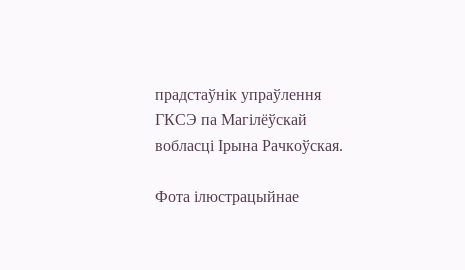прадстаўнік упраўлення ГКСЭ па Магілёўскай вобласці Ірына Рачкоўская.

Фота ілюстрацыйнае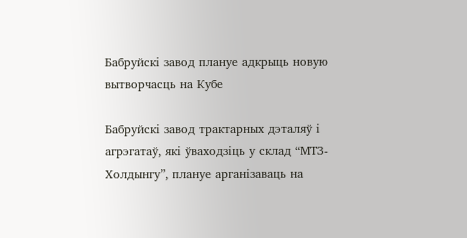Бабруйскі завод плануе адкрыць новую вытворчасць на Кубе

Бабруйскі завод трактарных дэталяў і агрэгатаў, які ўваходзіць у склад “МТЗ-Холдынгу”, плануе арганізаваць на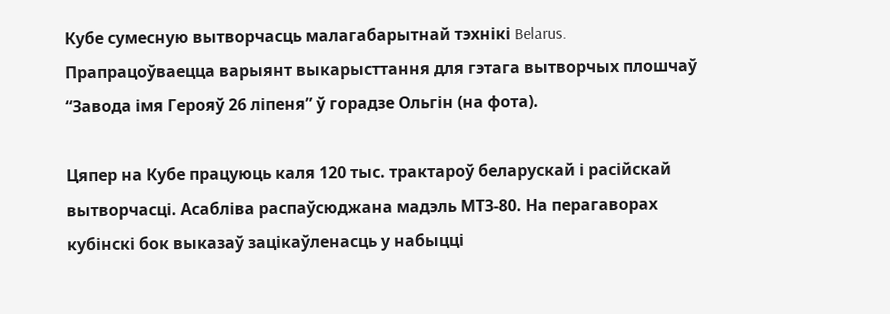Кубе сумесную вытворчасць малагабарытнай тэхнікі Belarus. Прапрацоўваецца варыянт выкарысттання для гэтага вытворчых плошчаў “Завода імя Герояў 26 ліпеня” ў горадзе Ольгін (на фота).

Цяпер на Кубе працуюць каля 120 тыс. трактароў беларускай і расійскай вытворчасці. Асабліва распаўсюджана мадэль МТЗ-80. На перагаворах кубінскі бок выказаў зацікаўленасць у набыцці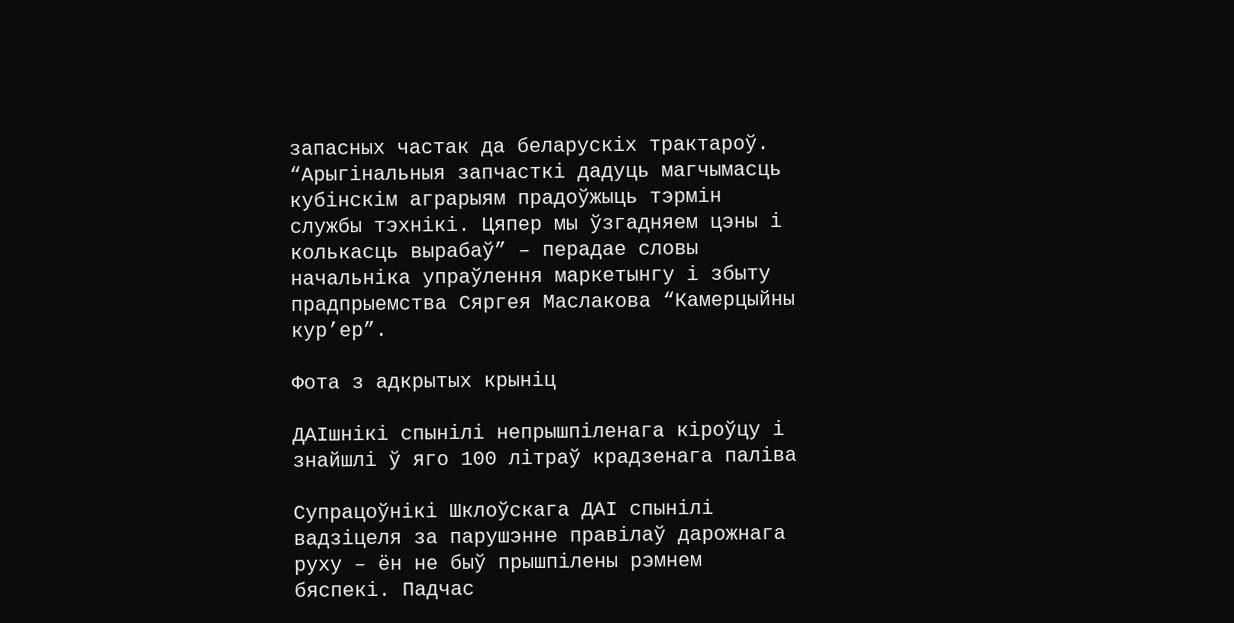запасных частак да беларускіх трактароў. “Арыгінальныя запчасткі дадуць магчымасць кубінскім аграрыям прадоўжыць тэрмін службы тэхнікі. Цяпер мы ўзгадняем цэны і колькасць вырабаў” – перадае словы начальніка упраўлення маркетынгу і збыту прадпрыемства Сяргея Маслакова “Камерцыйны кур’ер”.

Фота з адкрытых крыніц

ДАІшнікі спынілі непрышпіленага кіроўцу і знайшлі ў яго 100 літраў крадзенага паліва

Супрацоўнікі Шклоўскага ДАІ спынілі вадзіцеля за парушэнне правілаў дарожнага руху – ён не быў прышпілены рэмнем бяспекі. Падчас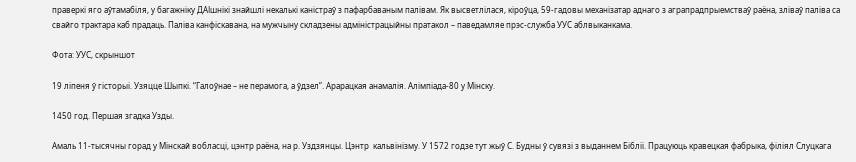праверкі яго аўтамабіля, у багажніку ДАІшнікі знайшлі некалькі каністраў з пафарбаваным палівам. Як высветлілася, кіроўца, 59-гадовы механізатар аднаго з аграпрадпрыемстваў раёна, зліваў паліва са свайго трактара каб прадаць. Паліва канфіскавана, на мужчыну складзены адміністрацыйны пратакол – паведамляе прэс-служба УУС аблвыканкама.

Фота: УУС, скрыншот

19 ліпеня ў гісторыі. Узяцце Шыпкі. “Галоўнае – не перамога, а ўдзел”. Арарацкая анамалія. Алімпіада-80 у Мінску.

1450 год. Першая згадка Узды.

Амаль 11-тысячны горад у Мінскай вобласці, цэнтр раёна, на р. Уздзянцы. Цэнтр  кальвінізму. У 1572 годзе тут жыў С. Будны ў сувязі з выданнем Бібліі. Працуюць кравецкая фабрыка, філіял Слуцкага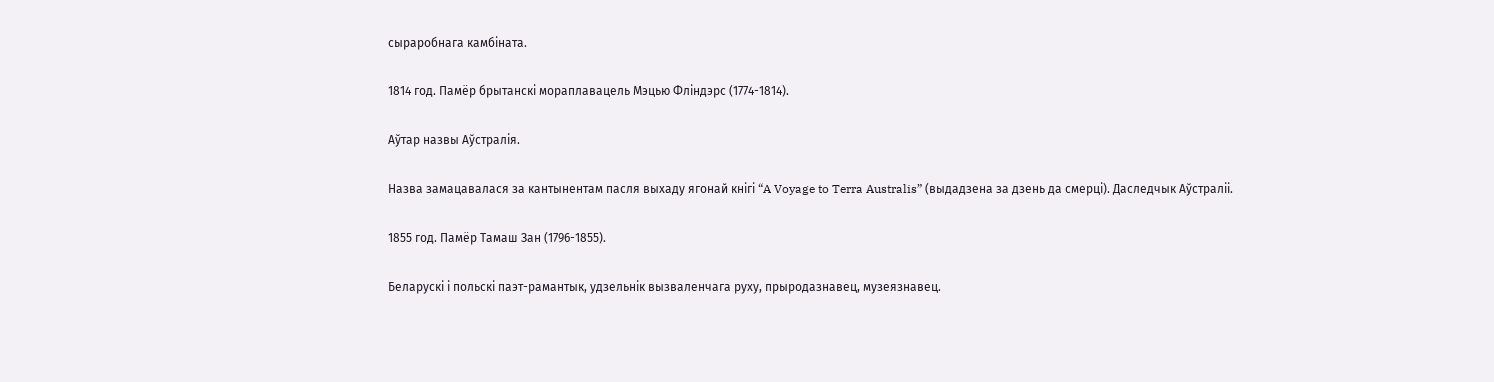сыраробнага камбіната.

1814 год. Памёр брытанскі мораплавацель Мэцью Фліндэрс (1774-1814).

Аўтар назвы Аўстралія.

Назва замацавалася за кантынентам пасля выхаду ягонай кнігі “A Voyage to Terra Australis” (выдадзена за дзень да смерці). Даследчык Аўстраліі.

1855 год. Памёр Тамаш Зан (1796-1855).

Беларускі і польскі паэт-рамантык, удзельнік вызваленчага руху, прыродазнавец, музеязнавец.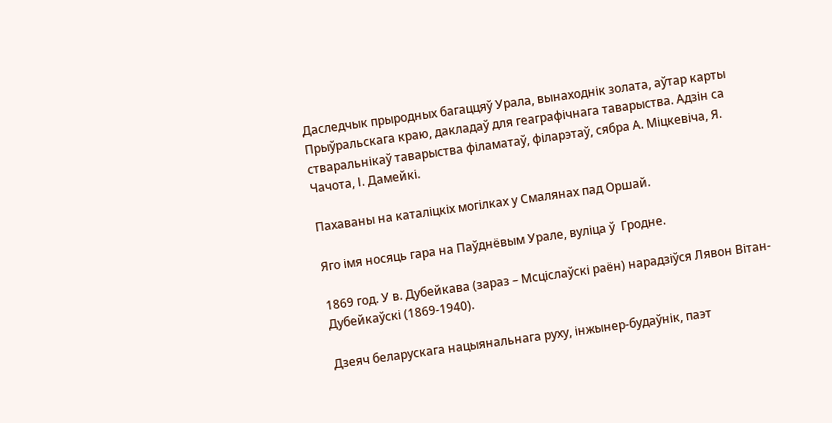Даследчык прыродных багаццяў Урала, вынаходнік золата, аўтар карты Прыўральскага краю, дакладаў для геаграфічнага таварыства. Адзін са стваральнікаў таварыства філаматаў, філарэтаў, сябра А. Міцкевіча, Я. Чачота, І. Дамейкі.

Пахаваны на каталіцкіх могілках у Смалянах пад Оршай.

Яго імя носяць гара на Паўднёвым Урале, вуліца ў  Гродне.

1869 год. У в. Дубейкава (зараз – Мсціслаўскі раён) нарадзіўся Лявон Вітан-Дубейкаўскі (1869-1940).

Дзеяч беларускага нацыянальнага руху, інжынер-будаўнік, паэт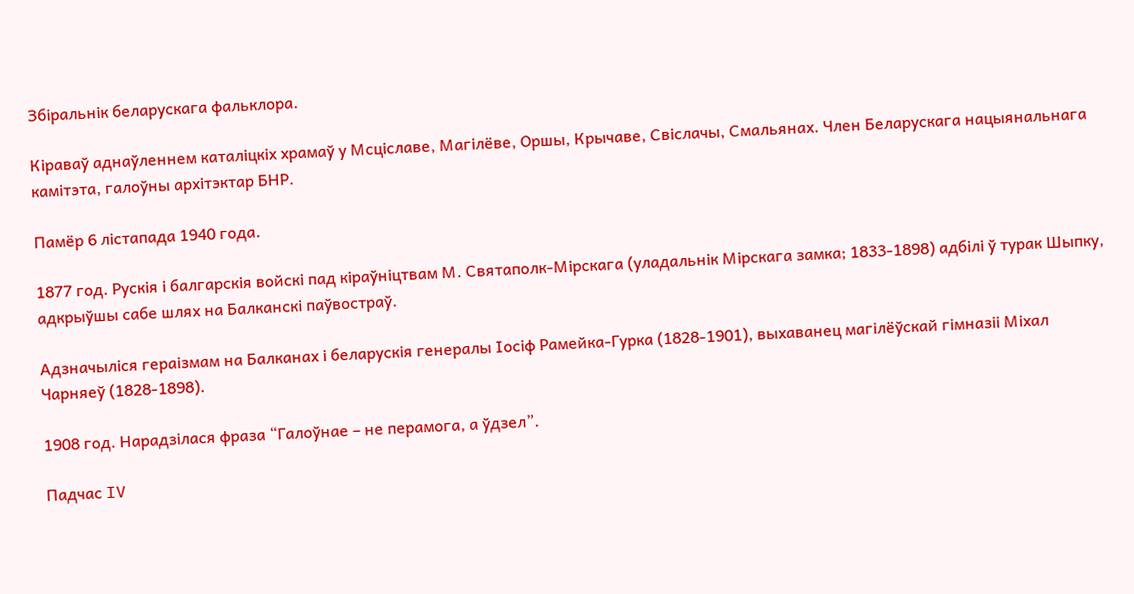Збіральнік беларускага фальклора.

Кіраваў аднаўленнем каталіцкіх храмаў у Мсціславе, Магілёве, Оршы, Крычаве, Свіслачы, Смальянах. Член Беларускага нацыянальнага камітэта, галоўны архітэктар БНР.

Памёр 6 лістапада 1940 года.

1877 год. Рускія і балгарскія войскі пад кіраўніцтвам М. Святаполк-Мірскага (уладальнік Мірскага замка; 1833-1898) адбілі ў турак Шыпку, адкрыўшы сабе шлях на Балканскі паўвостраў.

Адзначыліся гераізмам на Балканах і беларускія генералы Іосіф Рамейка-Гурка (1828-1901), выхаванец магілёўскай гімназіі Міхал Чарняеў (1828-1898).

1908 год. Нарадзілася фраза “Галоўнае – не перамога, а ўдзел”.

Падчас IV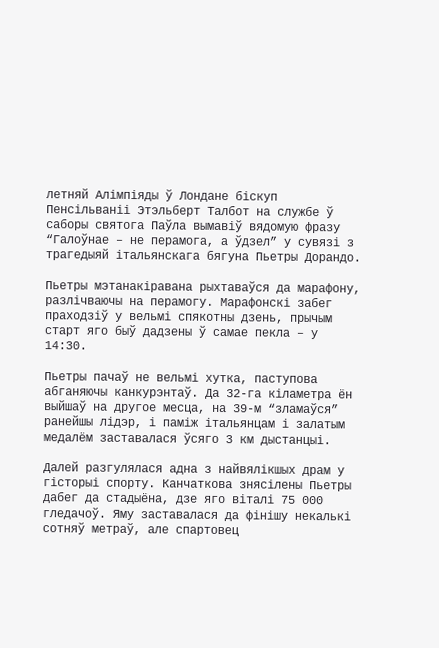летняй Алімпіяды ў Лондане біскуп Пенсільваніі Этэльберт Талбот на службе ў саборы святога Паўла вымавіў вядомую фразу “Галоўнае – не перамога, а ўдзел” у сувязі з трагедыяй італьянскага бягуна Пьетры Дорандо.

Пьетры мэтанакіравана рыхтаваўся да марафону, разлічваючы на перамогу. Марафонскі забег праходзіў у вельмі спякотны дзень, прычым старт яго быў дадзены ў самае пекла – у 14:30.

Пьетры пачаў не вельмі хутка, паступова абганяючы канкурэнтаў. Да 32-га кіламетра ён выйшаў на другое месца, на 39-м “зламаўся” ранейшы лідэр, і паміж італьянцам і залатым медалём заставалася ўсяго 3 км дыстанцыі.

Далей разгулялася адна з найвялікшых драм у гісторыі спорту. Канчаткова знясілены Пьетры дабег да стадыёна, дзе яго віталі 75 000 гледачоў. Яму заставалася да фінішу некалькі сотняў метраў, але спартовец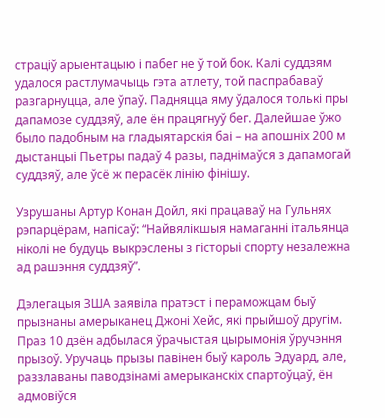страціў арыентацыю і пабег не ў той бок. Калі суддзям удалося растлумачыць гэта атлету, той паспрабаваў разгарнуцца, але ўпаў. Падняцца яму ўдалося толькі пры дапамозе суддзяў, але ён працягнуў бег. Далейшае ўжо было падобным на гладыятарскія баі – на апошніх 200 м дыстанцыі Пьетры падаў 4 разы, паднімаўся з дапамогай суддзяў, але ўсё ж перасёк лінію фінішу.

Узрушаны Артур Конан Дойл, які працаваў на Гульнях рэпарцёрам, напісаў: “Найвялікшыя намаганні італьянца ніколі не будуць выкрэслены з гісторыі спорту незалежна ад рашэння суддзяў”.

Дэлегацыя ЗША заявіла пратэст і пераможцам быў прызнаны амерыканец Джоні Хейс, які прыйшоў другім. Праз 10 дзён адбылася ўрачыстая цырымонія ўручэння прызоў. Уручаць прызы павінен быў кароль Эдуард, але, раззлаваны паводзінамі амерыканскіх спартоўцаў, ён адмовіўся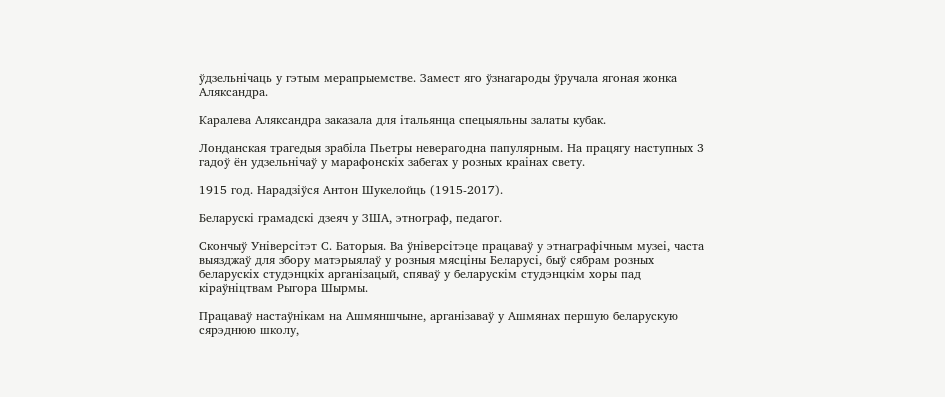ўдзельнічаць у гэтым мерапрыемстве. Замест яго ўзнагароды ўручала ягоная жонка Аляксандра.

Каралева Аляксандра заказала для італьянца спецыяльны залаты кубак.

Лонданская трагедыя зрабіла Пьетры неверагодна папулярным. На працягу наступных 3 гадоў ён удзельнічаў у марафонскіх забегах у розных краінах свету.

1915 год. Нарадзіўся Антон Шукелойць (1915-2017).

Беларускі грамадскі дзеяч у ЗША, этнограф, педагог.

Скончыў Універсітэт С. Баторыя. Ва ўніверсітэце працаваў у этнаграфічным музеі, часта выязджаў для збору матэрыялаў у розныя мясціны Беларусі, быў сябрам розных беларускіх студэнцкіх арганізацый, спяваў у беларускім студэнцкім хоры пад кіраўніцтвам Рыгора Шырмы.

Працаваў настаўнікам на Ашмяншчыне, арганізаваў у Ашмянах першую беларускую сярэднюю школу,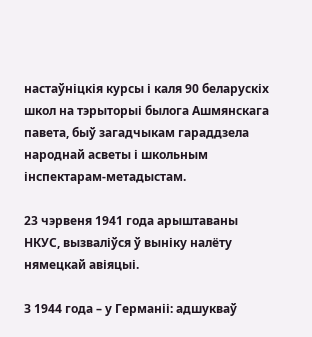настаўніцкія курсы і каля 90 беларускіх школ на тэрыторыі былога Ашмянскага павета, быў загадчыкам гараддзела народнай асветы і школьным інспектарам-метадыстам.

23 чэрвеня 1941 года арыштаваны НКУС, вызваліўся ў выніку налёту нямецкай авіяцыі.

З 1944 года – у Германіі: адшукваў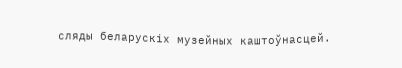сляды беларускіх музейных каштоўнасцей.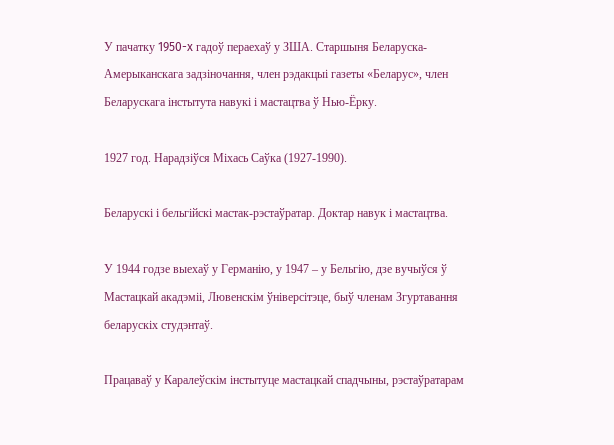У пачатку 1950-x гадоў пераехаў у ЗША. Старшыня Беларуска-Амерыканскага задзіночання, член рэдакцыі газеты «Беларус», член Беларускага інстытута навукі і мастацтва ў Нью-Ёрку.

1927 год. Нарадзіўся Міхась Саўка (1927-1990).

Беларускі і бельгійскі мастак-рэстаўратар. Доктар навук і мастацтва.

У 1944 годзе выехаў у Германію, у 1947 – у Бельгію, дзе вучыўся ў Мастацкай акадэміі, Лювенскім ўніверсітэце, быў членам Згуртавання беларускіх студэнтаў.

Працаваў у Каралеўскім інстытуце мастацкай спадчыны, рэстаўратарам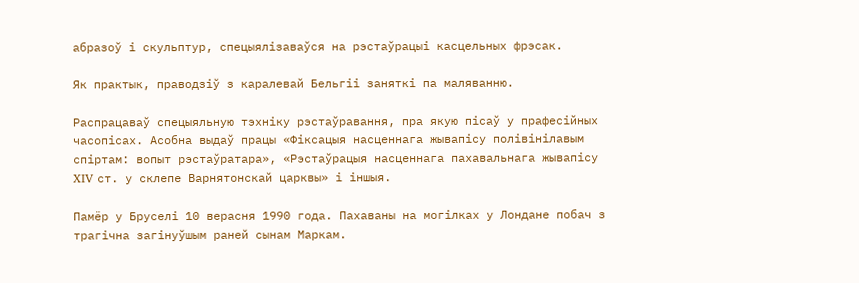абразоў і скульптур, спецыялізаваўся на рэстаўрацыі касцельных фрэсак.

Як практык, праводзіў з каралевай Бельгіі заняткі па маляванню.

Распрацаваў спецыяльную тэхніку рэстаўравання, пра якую пісаў у прафесійных часопісах. Асобна выдаў працы «Фіксацыя насценнага жывапісу полівінілавым спіртам: вопыт рэстаўратара», «Рэстаўрацыя насценнага пахавальнага жывапісу XIV ст. у склепе Варнятонскай царквы» і іншыя.

Памёр у Бруселі 10 верасня 1990 года. Пахаваны на могілках у Лондане побач з трагічна загінуўшым раней сынам Маркам.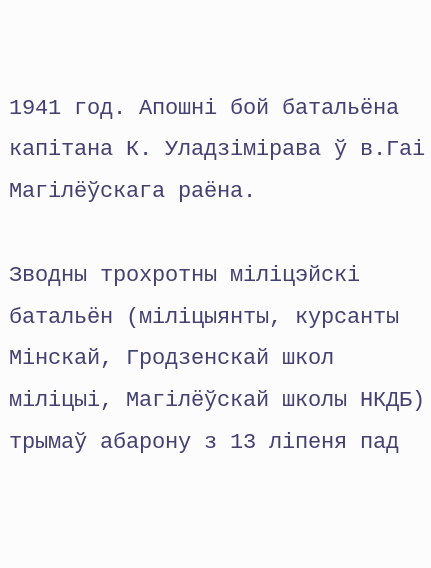1941 год. Апошні бой батальёна капітана К. Уладзімірава ў в.Гаі Магілёўскага раёна.

Зводны трохротны міліцэйскі батальён (міліцыянты, курсанты Мінскай, Гродзенскай школ міліцыі, Магілёўскай школы НКДБ) трымаў абарону з 13 ліпеня пад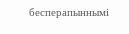бесперапыннымі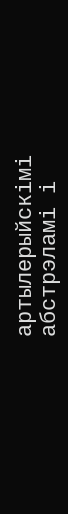артылерыйскімі абстрэламі і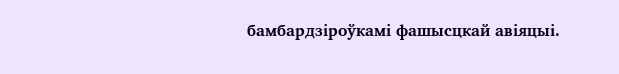бамбардзіроўкамі фашысцкай авіяцыі.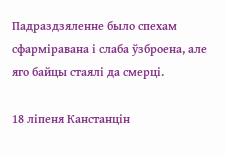Падраздзяленне было спехам сфарміравана і слаба ўзброена, але яго байцы стаялі да смерці.

18 ліпеня Канстанцін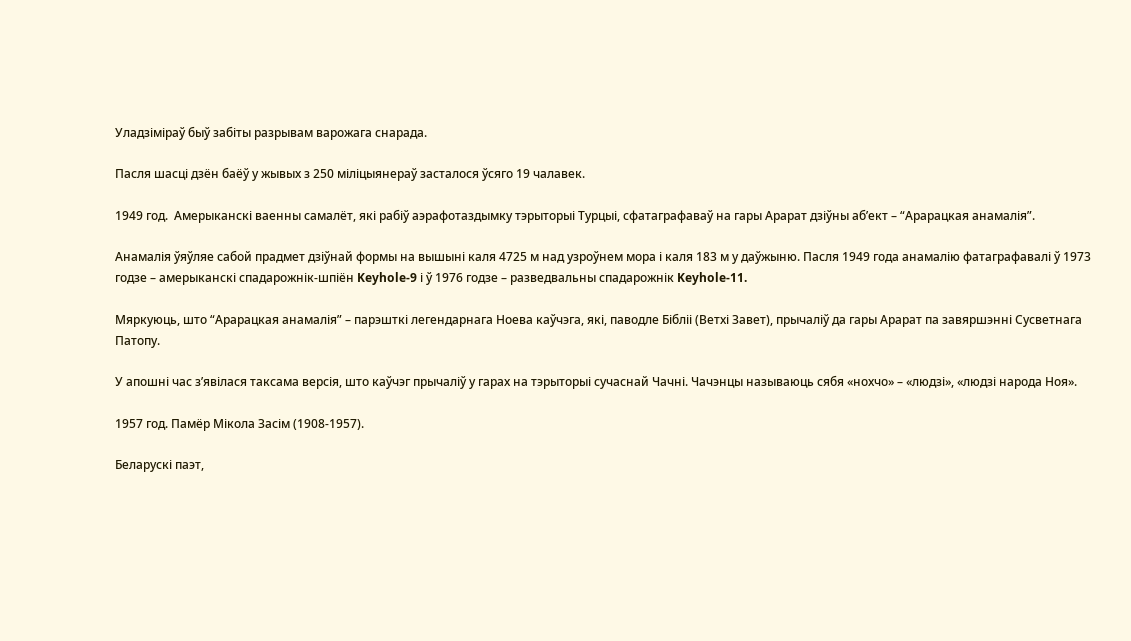Уладзіміраў быў забіты разрывам варожага снарада.

Пасля шасці дзён баёў у жывых з 250 міліцыянераў засталося ўсяго 19 чалавек.

1949 год.  Амерыканскі ваенны самалёт, які рабіў аэрафотаздымку тэрыторыі Турцыі, сфатаграфаваў на гары Арарат дзіўны аб’ект – “Арарацкая анамалія”.

Анамалія ўяўляе сабой прадмет дзіўнай формы на вышыні каля 4725 м над узроўнем мора і каля 183 м у даўжыню. Пасля 1949 года анамалію фатаграфавалі ў 1973 годзе – амерыканскі спадарожнік-шпіён Keyhole-9 і ў 1976 годзе – разведвальны спадарожнік Keyhole-11.

Мяркуюць, што “Арарацкая анамалія” – парэшткі легендарнага Ноева каўчэга, які, паводле Бібліі (Ветхі Завет), прычаліў да гары Арарат па завяршэнні Сусветнага Патопу.

У апошні час з’явілася таксама версія, што каўчэг прычаліў у гарах на тэрыторыі сучаснай Чачні. Чачэнцы называюць сябя «нохчо» – «людзі», «людзі народа Ноя».

1957 год. Памёр Мікола Засім (1908-1957).

Беларускі паэт,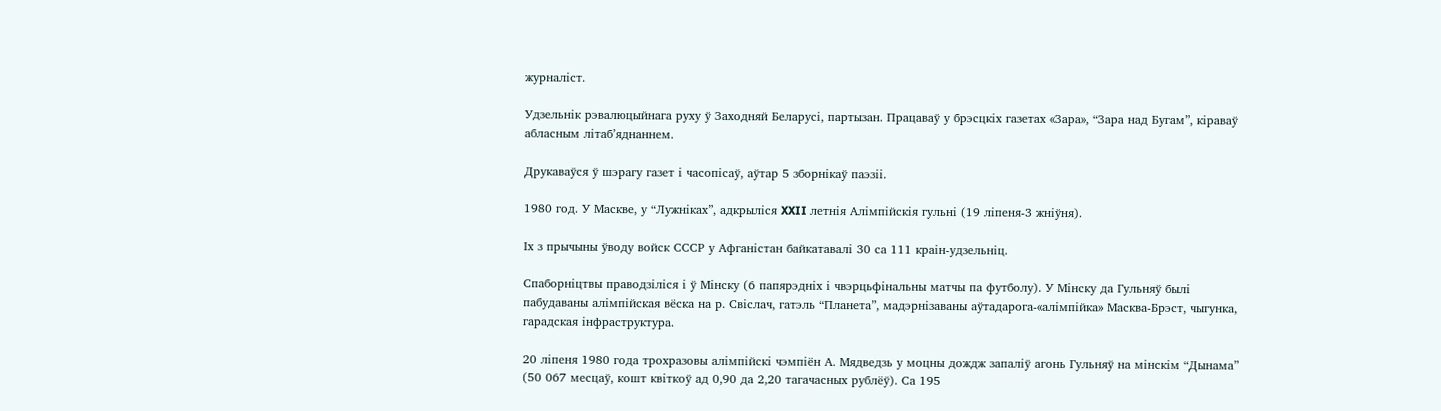журналіст.

Удзельнік рэвалюцыйнага руху ў Заходняй Беларусі, партызан. Працаваў у брэсцкіх газетах «Зара», “Зара над Бугам”, кіраваў абласным літаб’яднаннем.

Друкаваўся ў шэрагу газет і часопісаў, аўтар 5 зборнікаў паэзіі.

1980 год. У Маскве, у “Лужніках”, адкрыліся XXII летнія Алімпійскія гульні (19 ліпеня-3 жніўня).

Іх з прычыны ўводу войск СССР у Афганістан байкатавалі 30 са 111 краін-удзельніц.

Спаборніцтвы праводзіліся і ў Мінску (6 папярэдніх і чвэрцьфінальны матчы па футболу). У Мінску да Гульняў былі пабудаваны алімпійская вёска на р. Свіслач, гатэль “Планета”, мадэрнізаваны аўтадарога-«алімпійка» Масква-Брэст, чыгунка, гарадская інфраструктура.

20 ліпеня 1980 года трохразовы алімпійскі чэмпіён А. Мядведзь у моцны дождж запаліў агонь Гульняў на мінскім “Дынама” (50 067 месцаў, кошт квіткоў ад 0,90 да 2,20 тагачасных рублёў). Са 195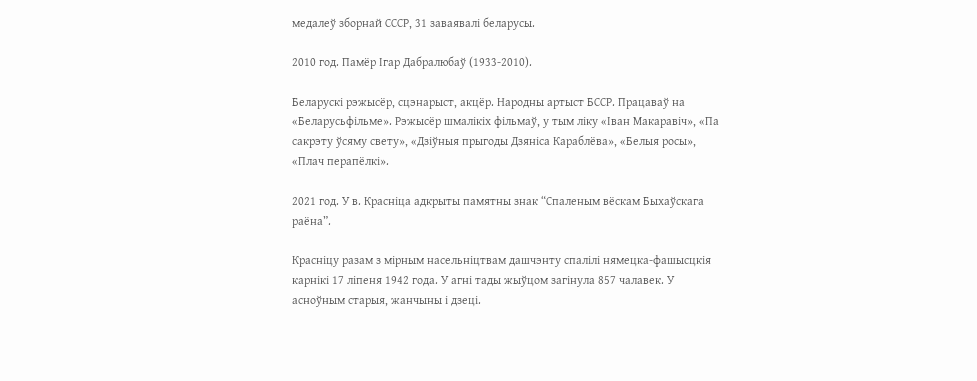медалеў зборнай СССР, 31 заваявалі беларусы.

2010 год. Памёр Ігар Дабралюбаў (1933-2010).

Беларускі рэжысёр, сцэнарыст, акцёр. Народны артыст БССР. Працаваў на «Беларусьфільме». Рэжысёр шмалікіх фільмаў, у тым ліку «Іван Макаравіч», «Па сакрэту ўсяму свету», «Дзіўныя прыгоды Дзяніса Караблёва», «Белыя росы», «Плач перапёлкі».

2021 год. У в. Красніца адкрыты памятны знак “Спаленым вёскам Быхаўскага раёна”.

Красніцу разам з мірным насельніцтвам дашчэнту спалілі нямецка-фашысцкія карнікі 17 ліпеня 1942 года. У агні тады жыўцом загінула 857 чалавек. У асноўным старыя, жанчыны і дзеці.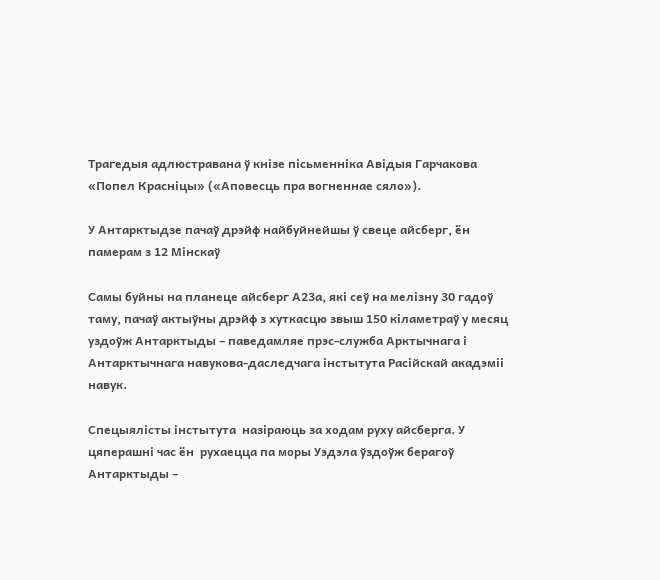Трагедыя адлюстравана ў кнізе пісьменніка Авідыя Гарчакова «Попел Красніцы» («Аповесць пра вогненнае сяло»).

У Антарктыдзе пачаў дрэйф найбуйнейшы ў свеце айсберг, ён памерам з 12 Мінскаў

Самы буйны на планеце айсберг А23а, які сеў на мелізну 30 гадоў таму, пачаў актыўны дрэйф з хуткасцю звыш 150 кіламетраў у месяц уздоўж Антарктыды – паведамляе прэс-служба Арктычнага і Антарктычнага навукова-даследчага інстытута Расійскай акадэміі навук.

Спецыялісты інстытута  назіраюць за ходам руху айсберга. У цяперашні час ён  рухаецца па моры Уэдэла ўздоўж берагоў Антарктыды –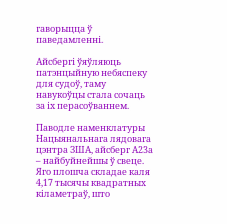гаворыцца ў паведамленні.

Айсбергі ўяўляюць патэнцыйную небяспеку для судоў, таму навукоўцы стала сочаць за іх перасоўваннем.

Паводле наменклатуры Нацыянальнага лядовага цэнтра ЗША, айсберг А23а – найбуйнейшы ў свеце. Яго плошча складае каля 4,17 тысячы квадратных кіламетраў, што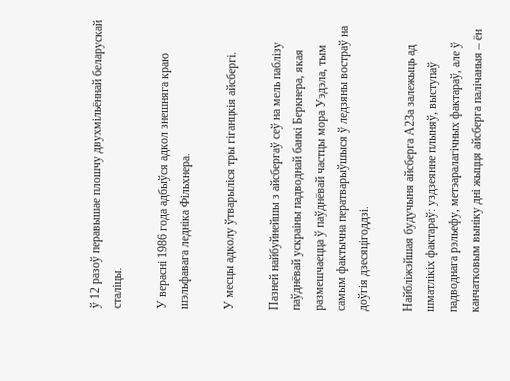ў 12 разоў перавышае плошчу двухмільённай беларускай сталіцы.

У верасні 1986 года адбыўся адкол знешняга краю шэльфавага ледніка Фільхнера.

У месцы адколу ўтварыліся тры гіганцкія айсбергі.

Пазней найбуйнейшы з айсбергаў сеў на мель паблізу паўднёвай ускраіны падводнай банкі Беркнера, якая размешчаецца ў паўднёвай частцы мора Уэдэла, тым самым фактычна ператварыўшыся ў ледзяны востраў на доўгія дзесяцігоддзі.

Найбліжэйшая будучыня айсберга А23а залежыць ад шматлікіх фактараў: уздзеянне плыняў, выступаў падводнага рэльефу, метэаралагічных фактараў, але ў канчатковым выніку дні жыцця айсберга палічаныя – ён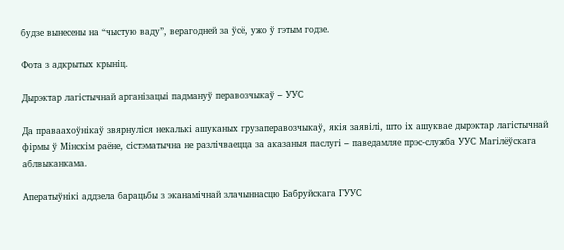будзе вынесены на “чыстую ваду”, верагодней за ўсё, ужо ў гэтым годзе.

Фота з адкрытых крыніц.

Дырэктар лагістычнай арганізацыі падмануў перавозчыкаў – УУС

Да праваахоўнікаў звярнуліся некалькі ашуканых грузаперавозчыкаў, якія заявілі, што іх ашуквае дырэктар лагістычнай фірмы ў Мінскім раёне, сістэматычна не разлічваецца за аказаныя паслугі – паведамляе прэс-служба УУС Магілёўскага аблвыканкама.

Аператыўнікі аддзела барацьбы з эканамічнай злачыннасцю Бабруйскага ГУУС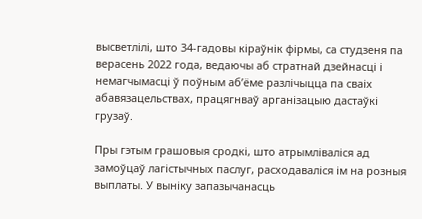высветлілі, што 34-гадовы кіраўнік фірмы, са студзеня па верасень 2022 года, ведаючы аб стратнай дзейнасці і немагчымасці ў поўным аб’ёме разлічыцца па сваіх абавязацельствах, працягнваў арганізацыю дастаўкі грузаў.

Пры гэтым грашовыя сродкі, што атрымліваліся ад замоўцаў лагістычных паслуг, расходаваліся ім на розныя выплаты. У выніку запазычанасць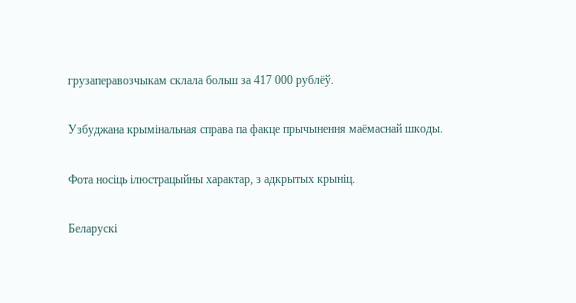грузаперавозчыкам склала больш за 417 000 рублёў.

Узбуджана крымінальная справа па факце прычынення маёмаснай шкоды.

Фота носіць ілюстрацыйны характар, з адкрытых крыніц.

Беларускі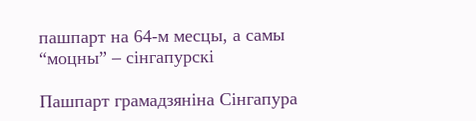пашпарт на 64-м месцы, а самы “моцны” – сінгапурскі

Пашпарт грамадзяніна Сінгапура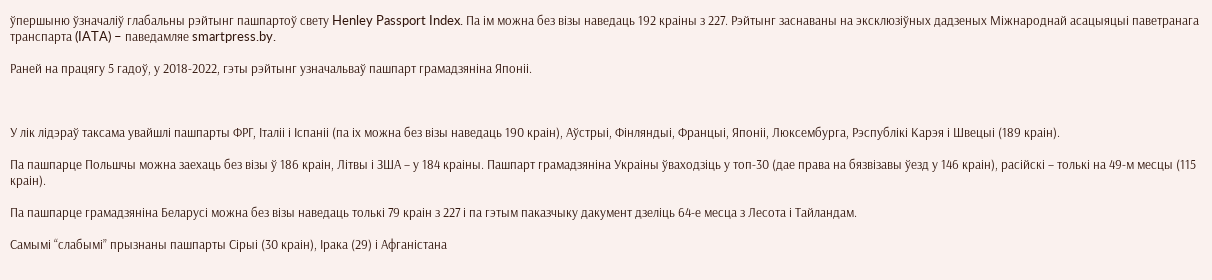ўпершыню ўзначаліў глабальны рэйтынг пашпартоў свету Henley Passport Index. Па ім можна без візы наведаць 192 краіны з 227. Рэйтынг заснаваны на эксклюзіўных дадзеных Міжнароднай асацыяцыі паветранага транспарта (IATA) – паведамляе smartpress.by.

Раней на працягу 5 гадоў, у 2018-2022, гэты рэйтынг узначальваў пашпарт грамадзяніна Японіі.



У лік лідэраў таксама увайшлі пашпарты ФРГ, Італіі і Іспаніі (па іх можна без візы наведаць 190 краін), Аўстрыі, Фінляндыі, Францыі, Японіі, Люксембурга, Рэспублікі Карэя і Швецыі (189 краін).

Па пашпарце Польшчы можна заехаць без візы ў 186 краін, Літвы і ЗША – у 184 краіны. Пашпарт грамадзяніна Украіны ўваходзіць у топ-30 (дае права на бязвізавы ўезд у 146 краін), расійскі – толькі на 49-м месцы (115 краін).

Па пашпарце грамадзяніна Беларусі можна без візы наведаць толькі 79 краін з 227 і па гэтым паказчыку дакумент дзеліць 64-е месца з Лесота і Тайландам.

Самымі “слабымі” прызнаны пашпарты Сірыі (30 краін), Ірака (29) і Афганістана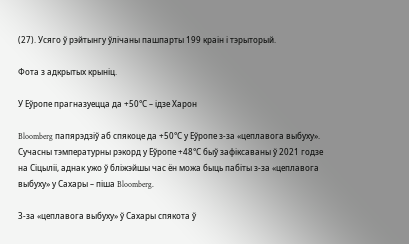(27). Усяго ў рэйтынгу ўлічаны пашпарты 199 краін і тэрыторый.

Фота з адкрытых крыніц.

У Еўропе прагназуецца да +50°С – ідзе Харон

Bloomberg папярэдзіў аб спякоце да +50°С у Еўропе з-за «цеплавога выбуху». Сучасны тэмпературны рэкорд у Еўропе +48°С быў зафіксаваны ў 2021 годзе на Сіцыліі, аднак ужо ў бліжэйшы час ён можа быць пабіты з-за «цеплавога выбуху» у Сахары – піша Bloomberg.

З-за «цеплавога выбуху» ў Сахары спякота ў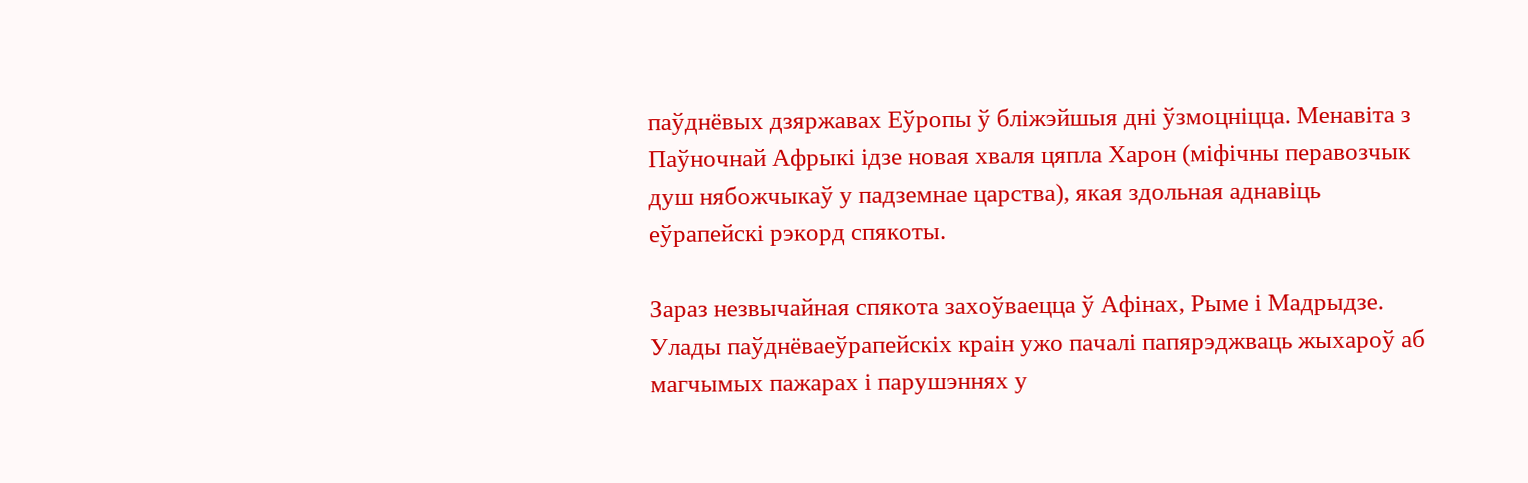паўднёвых дзяржавах Еўропы ў бліжэйшыя дні ўзмоцніцца. Менавіта з Паўночнай Афрыкі ідзе новая хваля цяпла Харон (міфічны перавозчык душ нябожчыкаў у падземнае царства), якая здольная аднавіць еўрапейскі рэкорд спякоты.

Зараз незвычайная спякота захоўваецца ў Афінах, Рыме і Мадрыдзе. Улады паўднёваеўрапейскіх краін ужо пачалі папярэджваць жыхароў аб магчымых пажарах і парушэннях у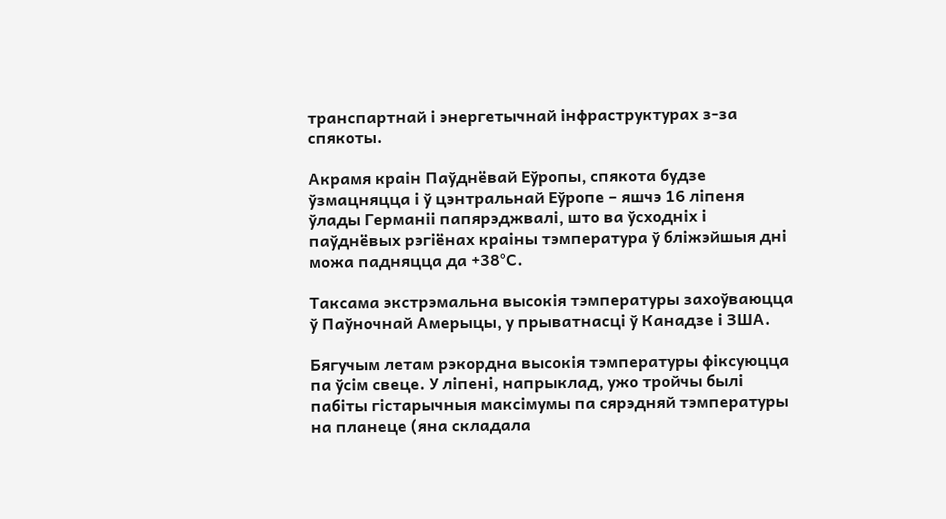транспартнай і энергетычнай інфраструктурах з-за спякоты.

Акрамя краін Паўднёвай Еўропы, спякота будзе ўзмацняцца і ў цэнтральнай Еўропе – яшчэ 16 ліпеня ўлады Германіі папярэджвалі, што ва ўсходніх і паўднёвых рэгіёнах краіны тэмпература ў бліжэйшыя дні можа падняцца да +38°С.

Таксама экстрэмальна высокія тэмпературы захоўваюцца ў Паўночнай Амерыцы, у прыватнасці ў Канадзе і ЗША.

Бягучым летам рэкордна высокія тэмпературы фіксуюцца па ўсім свеце. У ліпені, напрыклад, ужо тройчы былі пабіты гістарычныя максімумы па сярэдняй тэмпературы на планеце (яна складала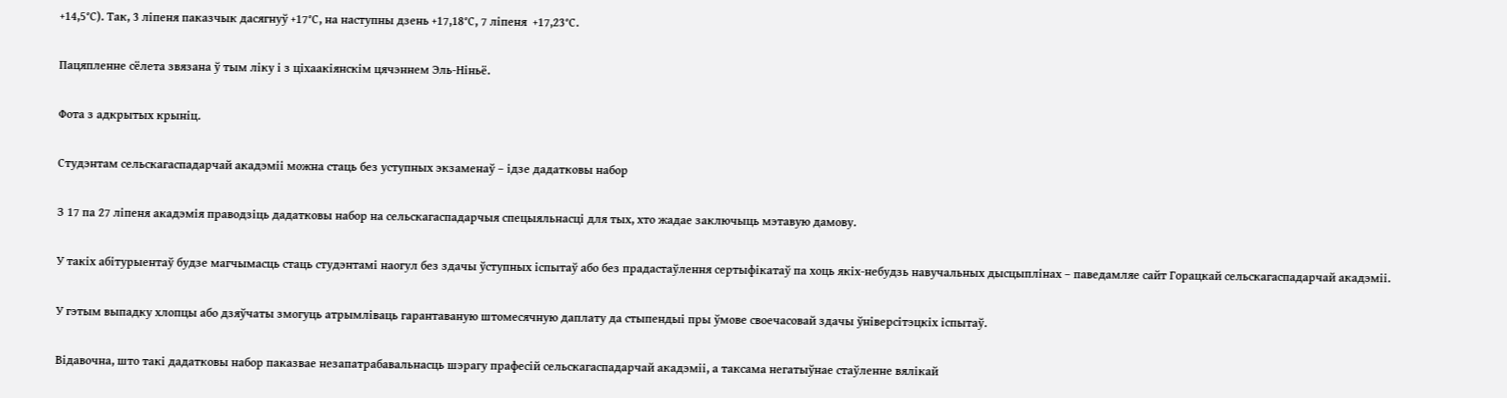+14,5°С). Так, 3 ліпеня паказчык дасягнуў +17°С, на наступны дзень +17,18°С, 7 ліпеня  +17,23°С.

Пацяпленне сёлета звязана ў тым ліку і з ціхаакіянскім цячэннем Эль-Ніньё.

Фота з адкрытых крыніц.

Студэнтам сельскагаспадарчай акадэміі можна стаць без уступных экзаменаў – ідзе дадатковы набор

З 17 па 27 ліпеня акадэмія праводзіць дадатковы набор на сельскагаспадарчыя спецыяльнасці для тых, хто жадае заключыць мэтавую дамову.

У такіх абітурыентаў будзе магчымасць стаць студэнтамі наогул без здачы ўступных іспытаў або без прадастаўлення сертыфікатаў па хоць якіх-небудзь навучальных дысцыплінах – паведамляе сайт Горацкай сельскагаспадарчай акадэміі.

У гэтым выпадку хлопцы або дзяўчаты змогуць атрымліваць гарантаваную штомесячную даплату да стыпендыі пры ўмове своечасовай здачы ўніверсітэцкіх іспытаў.

Відавочна, што такі дадатковы набор паказвае незапатрабавальнасць шэрагу прафесій сельскагаспадарчай акадэміі, а таксама негатыўнае стаўленне вялікай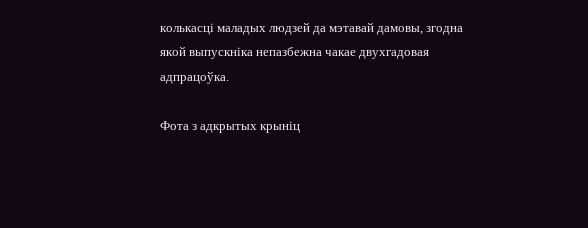колькасці маладых людзей да мэтавай дамовы, згодна якой выпускніка непазбежна чакае двухгадовая адпрацоўка.

Фота з адкрытых крыніц